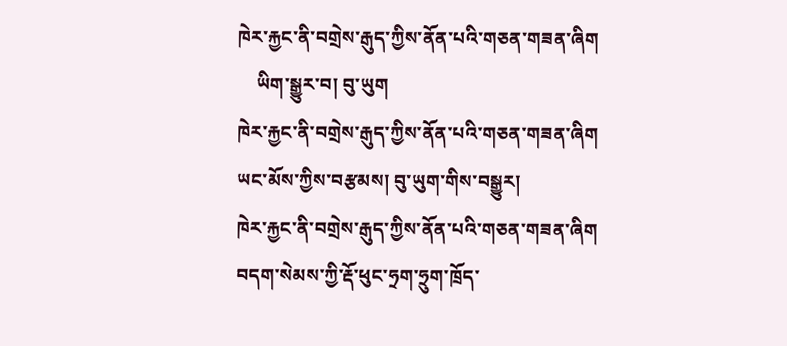ཁེར་རྐྱང་ནི་བགྲེས་རྒུད་ཀྱིས་ནོན་པའི་གཅན་གཟན་ཞིག
    ཡིག་སྒྱུར་བ། བུ་ཡུག
ཁེར་རྐྱང་ནི་བགྲེས་རྒུད་ཀྱིས་ནོན་པའི་གཅན་གཟན་ཞིག
ཡང་མོས་ཀྱིས་བརྩམས། བུ་ཡུག་གིས་བསྒྱུར།
ཁེར་རྐྱང་ནི་བགྲེས་རྒུད་ཀྱིས་ནོན་པའི་གཅན་གཟན་ཞིག
བདག་སེམས་ཀྱི་རྡོ་ཕུང་ཧྲག་ཧྲུག་ཁྲོད་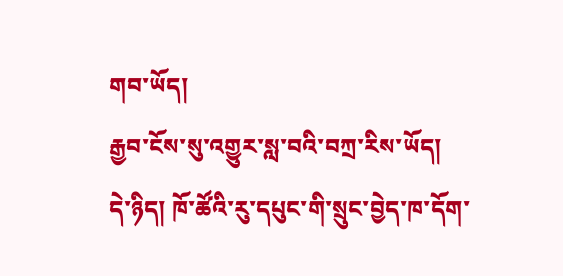གབ་ཡོད།
རྒྱབ་ངོས་སུ་འགྱུར་སླ་བའི་བཀྲ་རིས་ཡོད།
དེ་ཉིད། ཁོ་ཚོའི་རུ་དཔུང་གི་སྲུང་བྱེད་ཁ་དོག་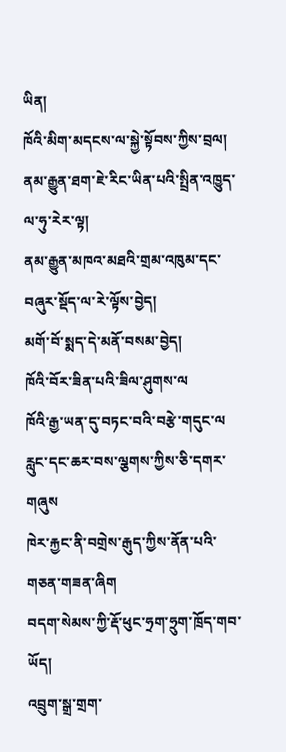ཡིན།
ཁོའི་མིག་མདངས་ལ་སྐྱེ་སྟོབས་ཀྱིས་བྲལ།
ནམ་རྒྱུན་ཐག་ཇེ་རིང་ཡིན་པའི་སྤྲིན་འཁྱུད་ལ་ཧུ་རེར་ལྟ།
ནམ་རྒྱུན་མཁའ་མཐའི་གྲམ་འཁུམ་དང་བཞུར་སྡོད་ལ་རེ་ལྟོས་བྱེད།
མགོ་བོ་སྨད་དེ་མནོ་བསམ་བྱེད།
ཁོའི་བོར་ཟིན་པའི་ཟིལ་ཤུགས་ལ
ཁོའི་རྒྱ་ཡན་དུ་བཏང་བའི་བརྩེ་གདུང་ལ
རླུང་དང་ཆར་བས་ལྕགས་ཀྱིས་ཅི་དགར་གཞུས
ཁེར་རྐྱང་ནི་བགྲེས་རྒུད་ཀྱིས་ནོན་པའི་གཅན་གཟན་ཞིག
བདག་སེམས་ཀྱི་རྡོ་ཕུང་ཧྲག་ཧྲུག་ཁྲོད་གབ་ཡོད།
འབྲུག་སྒྲ་གྲག་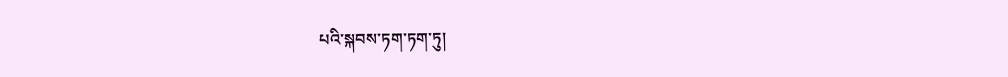པའི་སྐབས་ཏག་ཏག་ཏུ།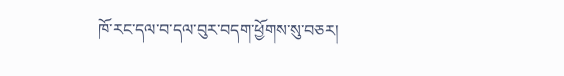ཁོ་རང་དལ་བ་དལ་བུར་བདག་ཕྱོགས་སུ་བཅར།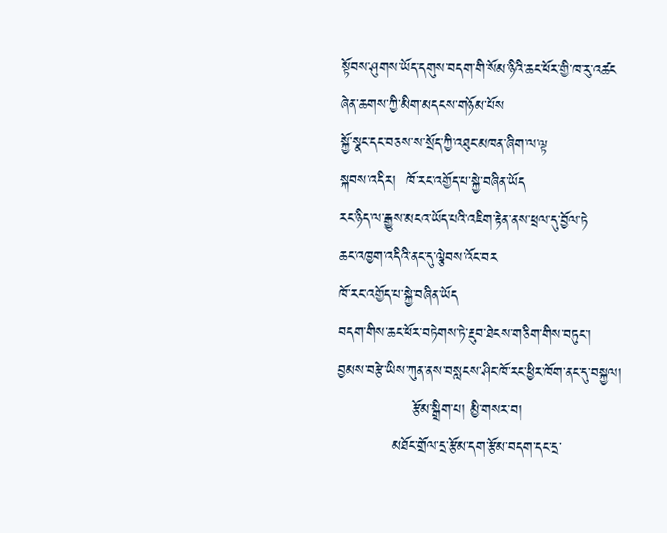སྟོབས་ཤུགས་ཡོད་དགུས་བདག་གི་སོམ་ཉིའི་ཆང་ཕོར་གྱི་ཁ་རུ་འཚང
ཞེན་ཆགས་ཀྱི་མིག་མདངས་གཉོམ་པོས
སྐྱོ་སྣང་དང་བཅས་ས་སྲོད་ཀྱི་འཐུང་མཁན་ཞིག་ལ་ལྟ
སྐབས་འདིར།  ཁོ་རང་འགྱོད་པ་སྐྱེ་བཞིན་ཡོད
རང་ཉིད་ལ་རྒྱུས་མངའ་ཡོད་པའི་འཇིག་རྟེན་ནས་ཕྲལ་དུ་བྱོལ་ཏེ
ཆང་འཁྱག་འདིའི་ནང་དུ་ལྕེབས་འོང་བར
ཁོ་རང་འགྱོད་པ་སྐྱེ་བཞིན་ཡོད
བདག་གིས་ཆང་ཕོར་བཏེགས་ཏེ་རྔུབ་ཐེངས་གཅིག་གིས་བཏུང་།
བྱམས་བརྩེ་ཡིས་ཀུན་ནས་བསླངས་ཤིང་ཁོ་རང་ཕྱིར་ཁོག་ནང་དུ་བསྐྱལ།
               རྩོམ་སྒྲིག་པ། མྱི་གསར་བ།
           མཐོང་གྲོལ་དྲ་རྩོམ་དག་རྩོམ་བདག་དང་དྲ་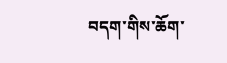བདག་གིས་ཆོག་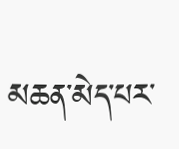མཆན་མེད་པར་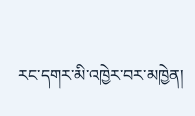རང་དགར་མི་འཁྱེར་བར་མཁྱེན།